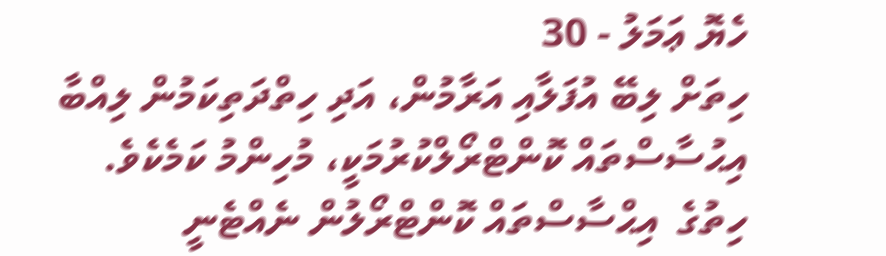ހެޔޮ ޢަމަލު - 30
ހިތަށް ލިބޭ އުފަލާއި އަރާމުން، އަދި ހިތްދަތިކަމުން ލިއްބާ އިޙުސާސްތައް ކޮންޓްރޯލްކުރުމަކީ، މުހިންމު ކަމެކެވެ. ހިތުގެ  އިޙްސާސްތައް ކޮންޓްރޯލުން ނެއްޓެނީ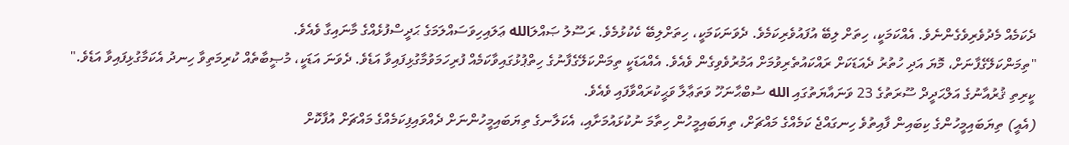ދެކަމެއް މެދުވެރިވެގެންނެވެ. އެއްކަމަކީ، ހިތަށް ލިބޭ އުފައުވެރިކަމެވެ. ދެވަނަކަމަކީ، ހިތަށްލިބޭ ކެކުޅުމެވެ. ރަސޫލު ޞައްލަالله ޢަލައިހިވަސައްލަމަގެ ޙަދީސްފުޅެއްގެ މާނައިގާ ވެއެވެ.
"ތިމަންކަލޭގެފާނަށް، މޮޔަ އަދި ހުތުރު ދެއަޑަކަށް ރައްކައުތެރިވުމަށް އަމުރުވެވިގެން ވެއެވެ. އެއްއަޑަކީ ތިމަންކަލޭގެފާނުގެ ހިތްޕުޅުގައިވާކަމެއް ފުރިހަމަވުމާގުޅިފައިވާ އަޑެވެ. ދެވަނަ އަޑަކީ، މުޞީބާތެއް ކުރިމަތިވާ ހިނދު އެކަމާގުޅިފައިވާ އަޑެވެ."
ކީރިތި ޤުރުއާނުގެ އަލްޙަދީދް ސޫރަތުގެ 23 ވަނައާޔަތުގައި الله ސުބްޙާނަހޫ ވަތަޢާލާ ވަޙީކުރައްވާފައި ވެއެވެ.
(އެއީ) ތިޔަބައިމީހުންގެ ކިބައިން ފާއިތުވެ ހިނގައްޖެ ކަމެއްގެ މައްޗަށް، ތިޔަބައިމީހުން ހިތާމަ ނުކުޅައުމަށާއި، އެކަލާނގެ ތިޔަބައިމީހުންނަށް ދެއްވައިފިކަމެއްގެ މައްޗަށް އުފާކޮށް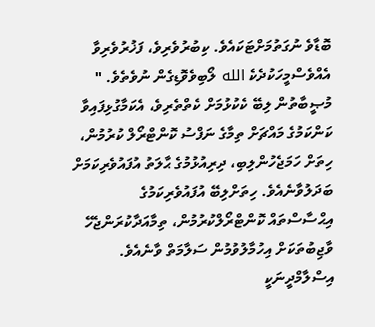ބޮޑާވެ ނުގަތުމަށްޓަކައެވެ. ކިބުރުވެރިވެ، ފަޚުރުވެރިވާ އެއްވެސްމީހަކުދެކެ الله ލޯބިވެވޮޑިގެން ނުވެތެވެ. "
މުޞީބާތުން ލިބޭ ކެކުޅުމަށް ކެތްތެރިވެ، އެކަމާގުޅިފައިވާ ކަންކަމުގެ މައްޗަށް ތިމާގެ ނަފްސު ކޮންޓްރޯލް ކުރުމުން، ހިތަށް ހަމަޖެހުންލިބި، ދިރިއުޅުމުގެ ޙާލަތު އުފައުވެރިކަމަށް ބަދަލުވާނެއެވެ. ހިތަށްލިބޭ އުފައުވެރިކަމުގެ އިޙްސާސްތައް ކޮންޓްރޯލްކުރުމުން، ތިމާއަދާކުރަންޖެހޭ ވާޖިބުތަކަށް އިހުމާލުވުމުން ސަލާމަތް ވާނެއެވެ.
އިސްލާމްދީނަކީ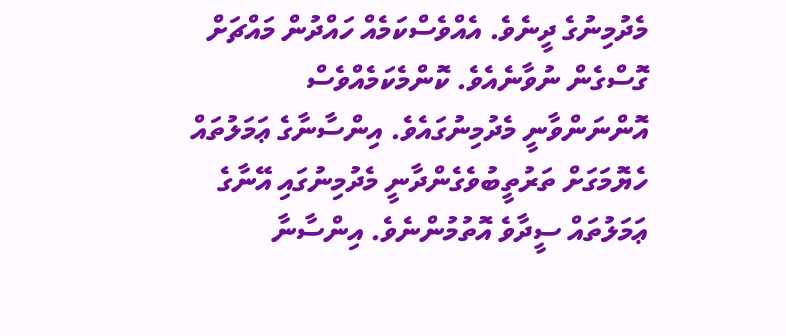މެދުމިނުގެ ދީނެވެ. އެއްވެސްކަމެއް ހައްދުން މައްޗަށް ގޮސްގެން ނުވާނެއެވެ. ކޮންމެކަމެއްވެސް އޮންނަންވާނީ މެދުމިނުގައެވެ. އިންސާނާގެ ޢަމަލުތައް ހެޔޮމަގަށް ތަރުތީބުވެގެންދާނީ މެދުމިނުގައި އޭނާގެ ޢަމަލުތައް ސީދާވެ އޮތުމުންނެވެ. އިންސާނާ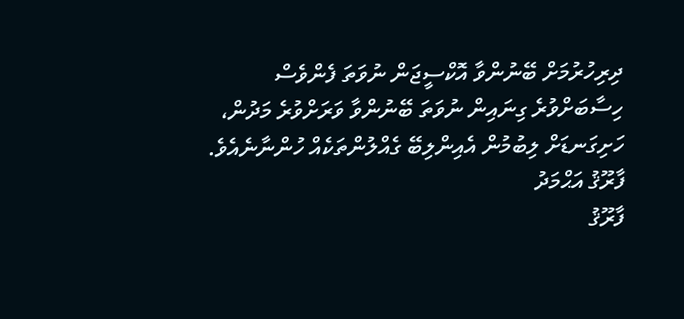ދިރިހުރުމަށް ބޭނުންވާ އޮކްސީޖަން ނުވަތަ ފެންވެސް ހިސާބަށްވުރެ ގިނައިން ނުވަތަ ބޭނުންވާ ވަރަށްވުރެ މަދުން، ހަށިގަނޑަށް ލިބުމުން އެއިންލިބޭ ގެއްލުންތަކެއް ހުންނާނެއެވެ.
ފާރޫޤު އަޙްމަދު
ފާރޫޤު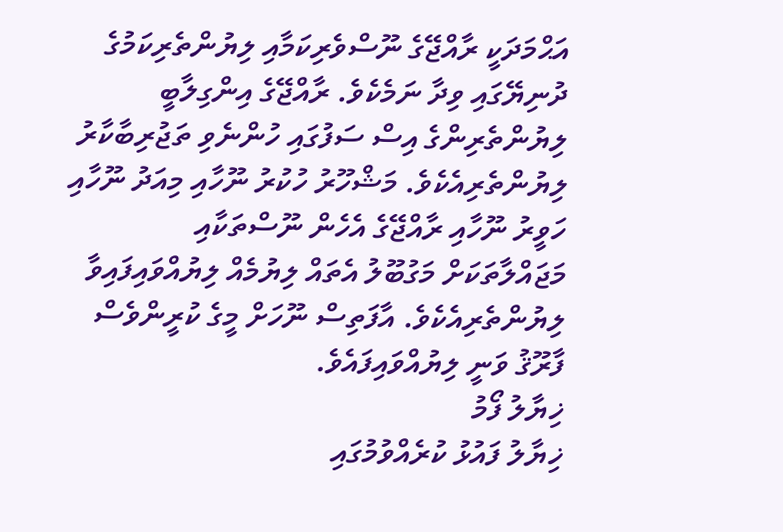އަޙްމަދަކީ ރާއްޖޭގެ ނޫސްވެރިކަމާއި ލިޔުންތެރިކަމުގެ ދުނިޔޭގައި ވިދާ ނަމެކެވެ. ރާއްޖޭގެ އިންގިލާބީ ލިޔުންތެރިންގެ އިސް ސަފުގައި ހުންނެވި ތަޖުރިބާކާރު ލިޔުންތެރިއެކެވެ. މަޝްހޫރު ހުކުރު ނޫހާއި މިއަދު ނޫހާއި ހަވީރު ނޫހާއި ރާއްޖޭގެ އެހެން ނޫސްތަކާއި މަޖައްލާތަކަށް މަގުބޫލު އެތައް ލިޔުމެއް ލިޔުއްވައިފައިވާ ލިޔުންތެރިއެކެވެ. އާފަތިސް ނޫހަށް މީގެ ކުރީންވެސް ފާރޫޤު ވަނީ ލިޔުއްވައިފައެވެ.
ޚިޔާލު ފޯމު
ޚިޔާލު ފައުޅު ކުރެއްވުމުގައި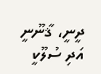ދީނީ، ޤާނޫނީ އަދި ސުލޫކީ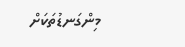މިންގަނޑުތަކަށް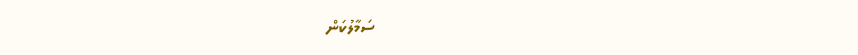ސަމާލުކަން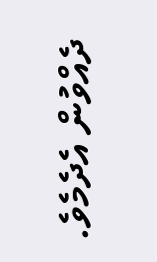ދެއްވުން އެދެމެވެ.